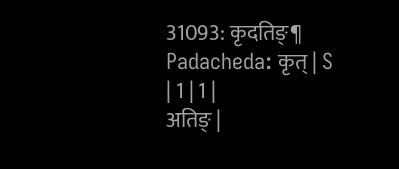31093: कृदतिङ्¶
Padacheda: कृत् | S | 1 | 1 |
अतिङ् |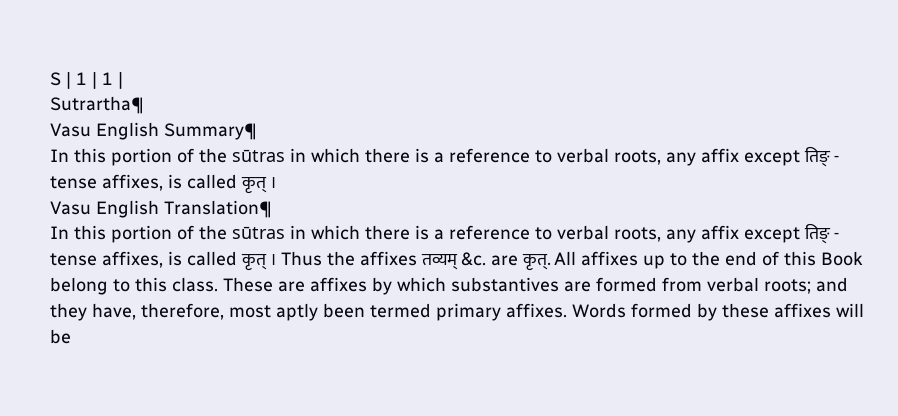S | 1 | 1 |
Sutrartha¶
Vasu English Summary¶
In this portion of the sūtras in which there is a reference to verbal roots, any affix except तिङ् - tense affixes, is called कृत् ।
Vasu English Translation¶
In this portion of the sūtras in which there is a reference to verbal roots, any affix except तिङ् - tense affixes, is called कृत् । Thus the affixes तव्यम् &c. are कृत्. All affixes up to the end of this Book belong to this class. These are affixes by which substantives are formed from verbal roots; and they have, therefore, most aptly been termed primary affixes. Words formed by these affixes will be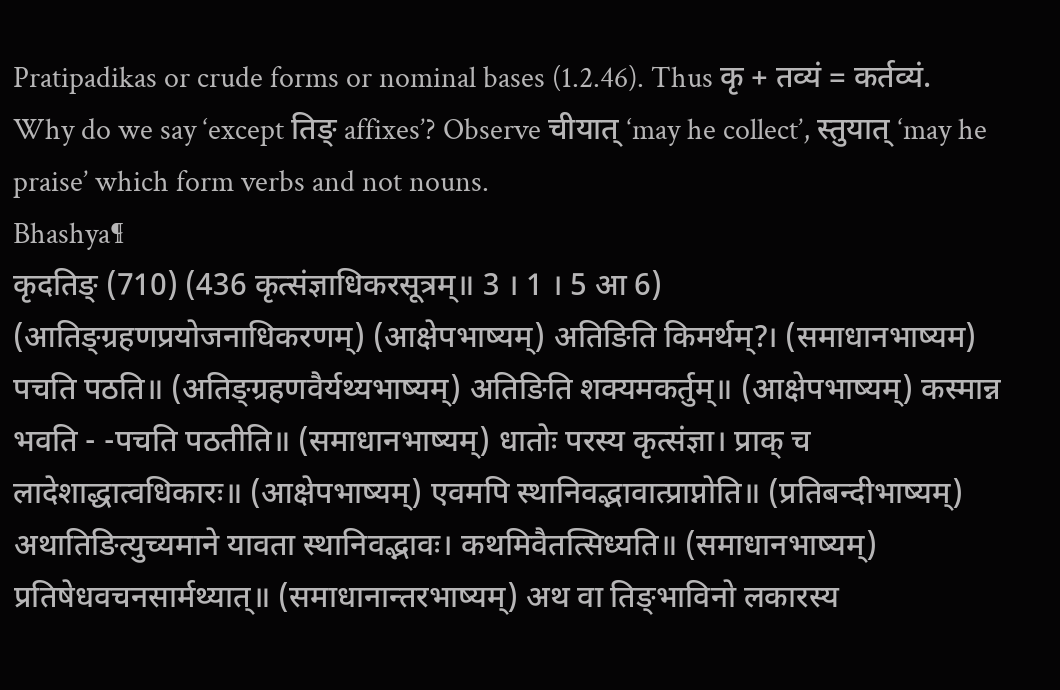Pratipadikas or crude forms or nominal bases (1.2.46). Thus कृ + तव्यं = कर्तव्यं. Why do we say ‘except तिङ् affixes’? Observe चीयात् ‘may he collect’, स्तुयात् ‘may he praise’ which form verbs and not nouns.
Bhashya¶
कृदतिङ् (710) (436 कृत्संज्ञाधिकरसूत्रम्॥ 3 । 1 । 5 आ 6) (आतिङ्ग्रहणप्रयोजनाधिकरणम्) (आक्षेपभाष्यम्) अतिङिति किमर्थम्?। (समाधानभाष्यम) पचति पठति॥ (अतिङ्ग्रहणवैर्यथ्यभाष्यम्) अतिङिति शक्यमकर्तुम्॥ (आक्षेपभाष्यम्) कस्मान्न भवति - -पचति पठतीति॥ (समाधानभाष्यम्) धातोः परस्य कृत्संज्ञा। प्राक् च लादेशाद्धात्वधिकारः॥ (आक्षेपभाष्यम्) एवमपि स्थानिवद्भावात्प्राप्नोति॥ (प्रतिबन्दीभाष्यम्) अथातिङित्युच्यमाने यावता स्थानिवद्भावः। कथमिवैतत्सिध्यति॥ (समाधानभाष्यम्) प्रतिषेधवचनसार्मथ्यात्॥ (समाधानान्तरभाष्यम्) अथ वा तिङ्भाविनो लकारस्य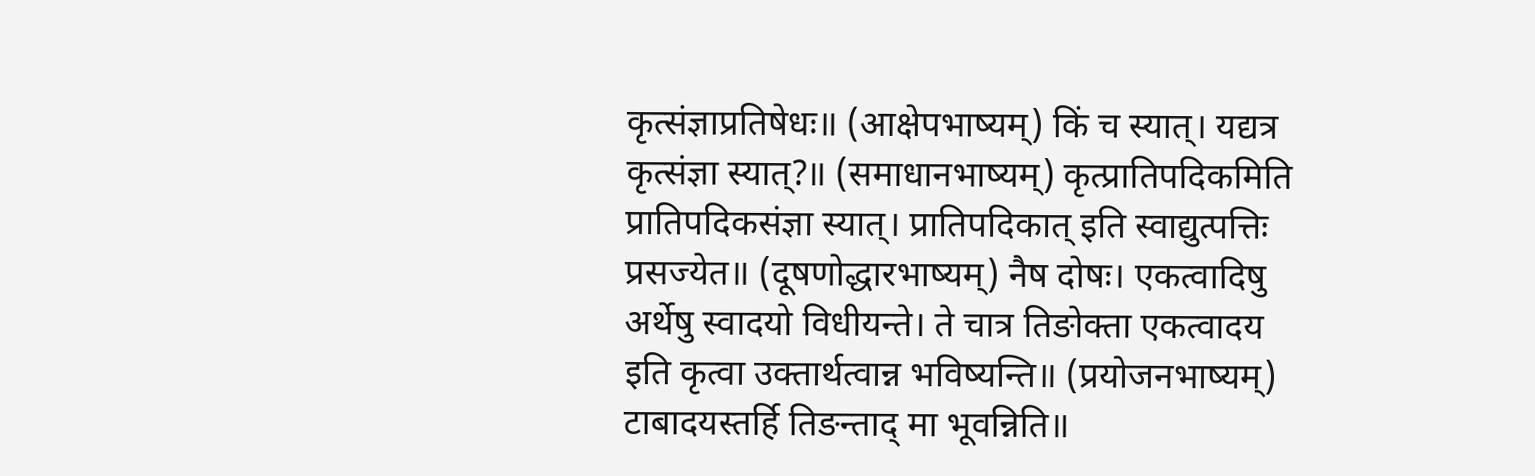कृत्संज्ञाप्रतिषेधः॥ (आक्षेपभाष्यम्) किं च स्यात्। यद्यत्र कृत्संज्ञा स्यात्?॥ (समाधानभाष्यम्) कृत्प्रातिपदिकमिति प्रातिपदिकसंज्ञा स्यात्। प्रातिपदिकात् इति स्वाद्युत्पत्तिः प्रसज्येत॥ (दूषणोद्धारभाष्यम्) नैष दोषः। एकत्वादिषु अर्थेषु स्वादयो विधीयन्ते। ते चात्र तिङोक्ता एकत्वादय इति कृत्वा उक्तार्थत्वान्न भविष्यन्ति॥ (प्रयोजनभाष्यम्) टाबादयस्तर्हि तिङन्ताद् मा भूवन्निति॥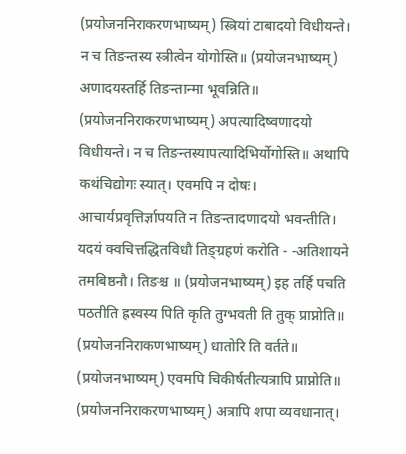(प्रयोजननिराकरणभाष्यम्) स्त्रियां टाबादयो विधीयन्ते। न च तिङन्तस्य स्त्रीत्वेन योगोस्ति॥ (प्रयोजनभाष्यम्) अणादयस्तर्हि तिङन्तान्मा भूवन्निति॥ (प्रयोजननिराकरणभाष्यम्) अपत्यादिष्वणादयो विधीयन्ते। न च तिङन्तस्यापत्यादिभिर्योगोस्ति॥ अथापि कथंचिद्योगः स्यात्। एवमपि न दोषः। आचार्यप्रवृत्तिर्ज्ञापयति न तिङन्तादणादयो भवन्तीति। यदयं क्वचित्तद्धितविधौ तिङ्ग्रहणं करोति - -अतिशायने तमबिष्ठनौ। तिङश्च ॥ (प्रयोजनभाष्यम्) इह तर्हि पचति पठतीति ह्रस्वस्य पिति कृति तुग्भवती ति तुक् प्राप्नोति॥ (प्रयोजननिराकणभाष्यम्) धातोरि ति वर्तते॥ (प्रयोजनभाष्यम्) एवमपि चिकीर्षतीत्यत्रापि प्राप्नोति॥ (प्रयोजननिराकरणभाष्यम्) अत्रापि शपा व्यवधानात्।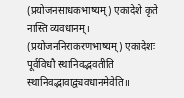(प्रयोजनसाधकभाष्यम्) एकादेशे कृते नास्ति व्यवधानम्। (प्रयोजननिराकरणभाष्यम्) एकादेशः पूर्वविधौ स्थानिवद्भवतीति स्थानिवद्भावाद्व्यवधानमेवेति॥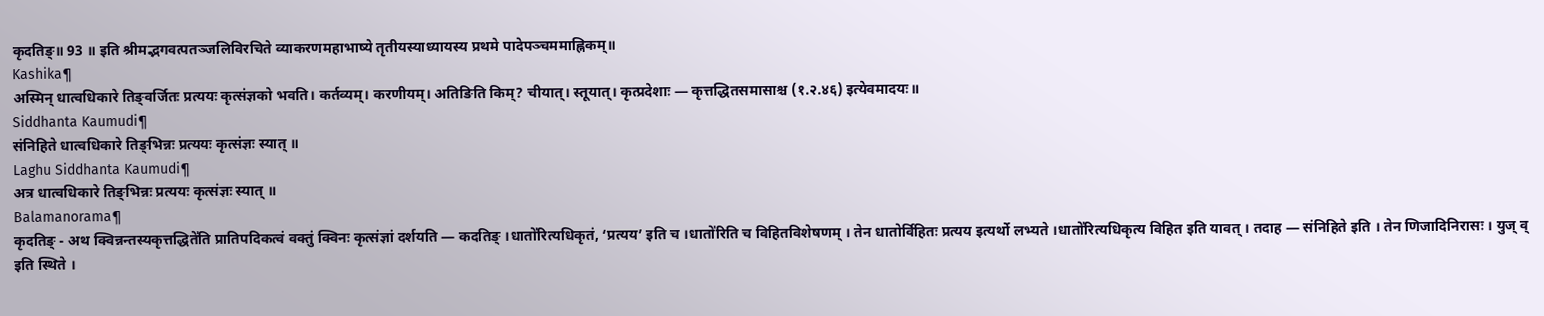कृदतिङ्॥ 93 ॥ इति श्रीमद्भगवत्पतञ्जलिविरचिते व्याकरणमहाभाष्ये तृतीयस्याध्यायस्य प्रथमे पादेपञ्चममाह्निकम्॥
Kashika¶
अस्मिन् धात्वधिकारे तिङ्वर्जितः प्रत्ययः कृत्संज्ञको भवति। कर्तव्यम्। करणीयम्। अतिङिति किम्? चीयात्। स्तूयात्। कृत्प्रदेशाः — कृत्तद्धितसमासाश्च (१.२.४६) इत्येवमादयः॥
Siddhanta Kaumudi¶
संनिहिते धात्वधिकारे तिङ्भिन्नः प्रत्ययः कृत्संज्ञः स्यात् ॥
Laghu Siddhanta Kaumudi¶
अत्र धात्वधिकारे तिङ्भिन्नः प्रत्ययः कृत्संज्ञः स्यात् ॥
Balamanorama¶
कृदतिङ् - अथ क्विन्नन्तस्यकृत्तद्धिते॑ति प्रातिपदिकत्वं वक्तुं क्विनः कृत्संज्ञां दर्शयति — कदतिङ् ।धातो॑रित्यधिकृतं, ‘प्रत्यय’ इति च ।धातो॑रिति च विहितविशेषणम् । तेन धातोर्विहितः प्रत्यय इत्यर्थो लभ्यते ।धातो॑रित्यधिकृत्य विहित इति यावत् । तदाह — संनिहिते इति । तेन णिजादिनिरासः । युज् व् इति स्थिते ।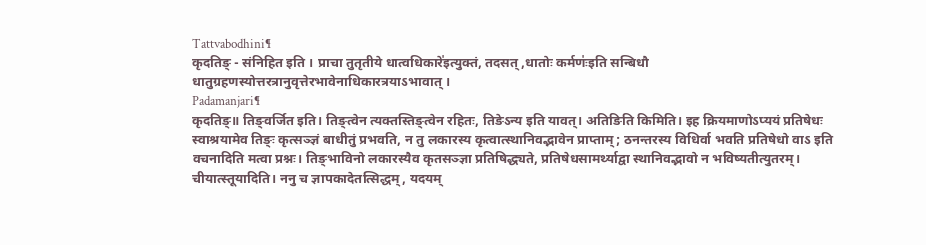Tattvabodhini¶
कृदतिङ् - संनिहित इति । प्राचा तुतृतीये धात्वधिकारे॑इत्युक्तं, तदसत्,धातोः कर्मणः॑इति सन्बिधौ धातुग्रहणस्योत्तरत्रानुवृत्तेरभावेनाधिकारत्रयाऽभावात् ।
Padamanjari¶
कृदतिङ्॥ तिङ्वर्जित इति। तिङ्त्वेन त्यक्तस्तिङ्त्वेन रहितः, तिङेऽन्य इति यावत्। अतिङिति किमिति। इह क्रियमाणोऽप्ययं प्रतिषेधः स्वाश्रयामेव तिङ्ः कृत्सञ्ज्ञं बाधीतुं प्रभवति, न तु लकारस्य कृत्वात्स्थानिवद्भावेन प्राप्ताम्; ठनन्तरस्य विधिर्वा भवति प्रतिषेधो वाऽ इति वचनादिति मत्वा प्रश्नः। तिङ्भाविनो लकारस्यैव कृतसञ्ज्ञा प्रतिषिद्ध्यते, प्रतिषेधसामर्थ्याद्वा स्थानिवद्भावो न भविष्यतीत्युतरम्। चीयात्स्तूयादिति। ननु च ज्ञापकादेतत्सिद्धम्, यदयम्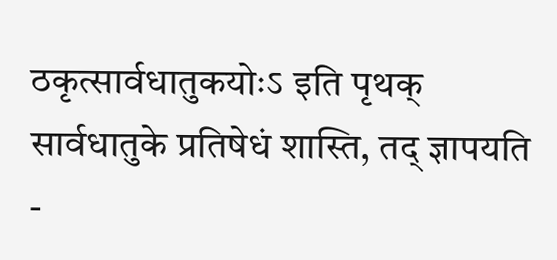ठकृत्सार्वधातुकयोःऽ इति पृथक् सार्वधातुके प्रतिषेधं शास्ति, तद् ज्ञापयति -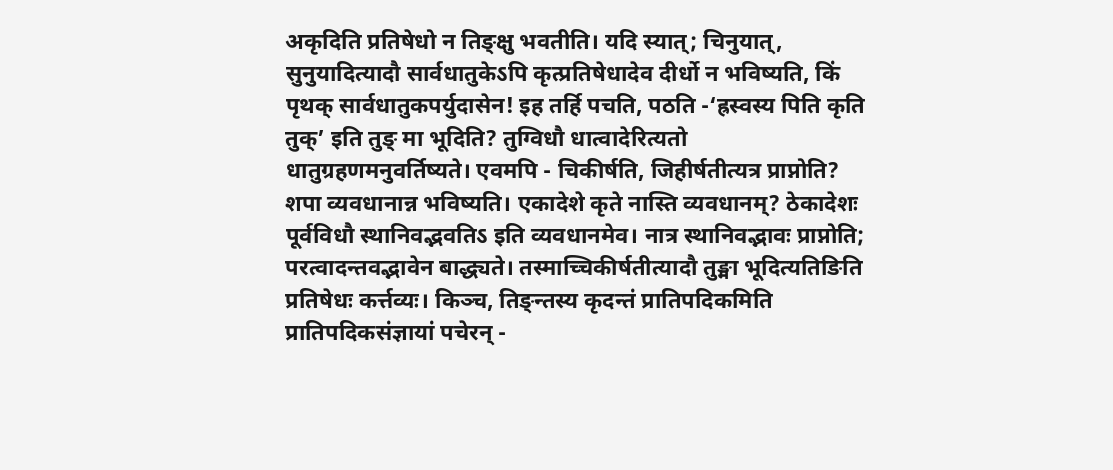अकृदिति प्रतिषेधो न तिङ्क्षु भवतीति। यदि स्यात्; चिनुयात्, सुनुयादित्यादौ सार्वधातुकेऽपि कृत्प्रतिषेधादेव दीर्धो न भविष्यति, किं पृथक् सार्वधातुकपर्युदासेन! इह तर्हि पचति, पठति -‘ह्रस्वस्य पिति कृति तुक्’ इति तुङ् मा भूदिति? तुग्विधौ धात्वादेरित्यतो धातुग्रहणमनुवर्तिष्यते। एवमपि - चिकीर्षति, जिहीर्षतीत्यत्र प्राप्नोति? शपा व्यवधानान्न भविष्यति। एकादेशे कृते नास्ति व्यवधानम्? ठेकादेशः पूर्वविधौ स्थानिवद्भवतिऽ इति व्यवधानमेव। नात्र स्थानिवद्भावः प्राप्नोति; परत्वादन्तवद्भावेन बाद्ध्यते। तस्माच्चिकीर्षतीत्यादौ तुङ्मा भूदित्यतिङिति प्रतिषेधः कर्त्तव्यः। किञ्च, तिङ्न्तस्य कृदन्तं प्रातिपदिकमिति प्रातिपदिकसंज्ञायां पचेरन् -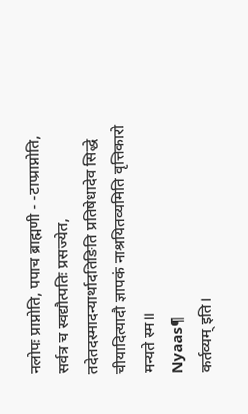नलोपः प्राप्नोति, पपाच ब्राह्मणी - -टाप्प्राप्नोति, सर्वत्र च स्वद्यौत्पतिः प्रसज्येत, तदेतदस्मादन्यार्थादतिङिति प्रतिषेधादेव सिद्धे चीयादित्यादौ ज्ञापकं नाश्रयितव्यमिति वृत्तिकारो मन्यते स्म॥
Nyaas¶
कर्तव्यम् इति।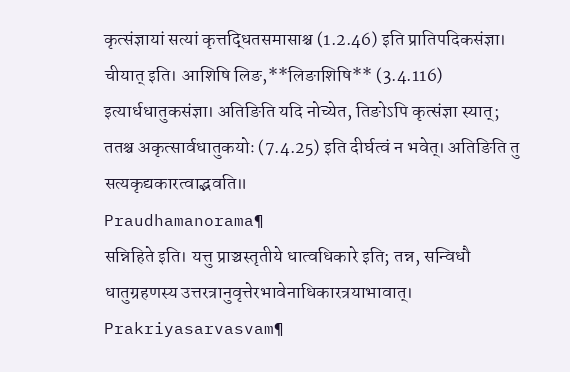कृत्संज्ञायां सत्यां कृत्तद्धितसमासाश्च (1.2.46) इति प्रातिपदिकसंज्ञा। चीयात् इति। आशिषि लिङ,**लिङाशिषि** (3.4.116) इत्यार्धधातुकसंज्ञा। अतिङिति यदि नोच्येत, तिङोऽपि कृत्संज्ञा स्यात्; ततश्च अकृत्सार्वधातुकयोः (7.4.25) इति दीर्घत्वं न भवेत्। अतिङिति तु सत्यकृद्यकारत्वाद्भवति॥
Praudhamanorama¶
सन्निहिते इति। यत्तु प्राञ्चस्तृतीये धात्वधिकारे इति; तन्न, सन्विधौ धातुग्रहणस्य उत्तरत्रानुवृत्तेरभावेनाधिकारत्रयाभावात्।
Prakriyasarvasvam¶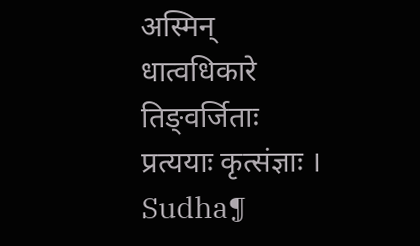अस्मिन् धात्वधिकारे तिङ्वर्जिताः प्रत्ययाः कृत्संज्ञाः ।
Sudha¶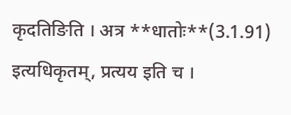कृदतिङिति । अत्र **धातोः**(3.1.91) इत्यधिकृतम्, प्रत्यय इति च ।